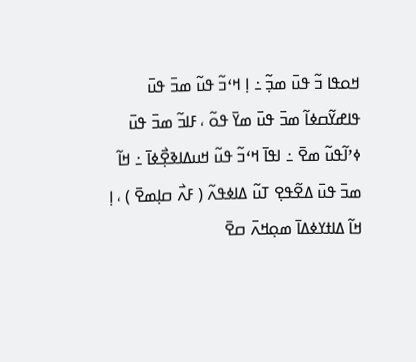ߞߋߟߊ ߏ߬ ߟߎ߫ ߘߏ߲߬ ߸ ߊ߲ ߞߵߏ߬ ߟߎ߬ ߘߏ߫ ߟߎ߫ ߟߊߝߌ߬ߛߦߊ߬ ߘߏ߫ ߟߎ߫ ߘߌ߫ ߟߋ߬ ، ߓߊߏ߬ ߘߏ߫ ߟߎ߫ ߦߴߊ߬ߟߎ߬ ߘߐ߫ ߸ ߊߟߊ߫ ߞߵߏ߬ ߟߎ߬ ߞߎߡߊߢߐ߲߯ߦߊ߫ ߸ ߞߊ߬ ߘߏ߫ ߟߎ߫ ߡߐ߬ߟߐ߲ ߠߎ߬ ߡߊߦߟߍ߬ ( ߓߍ߯ ߛߊ߲ߘߐ߫ ) ، ߊ߲ ߞߊ߬ ߡߊߙߌߦߡߊ߫ ߘߋ߲ߞߍ߫ ߛߐ߫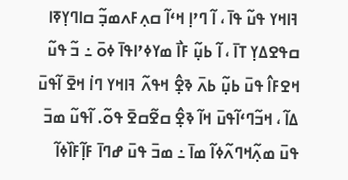ߔߊߞߌ ߟߎ߬ ߟߊ߫ ، ߊ߬ ߣߴߊ߲ ߞߵߊ߬ ߛߍ߲ߓߍߘߏ߲߬ ߛߊߣߌ߲ߧߊ ߛߟߐߡߌ߲ ߠߊ߫ ، ߊ߬ ߕߎ߲߬ ߓߊ߯ ߘߌߦߴߊߟߊ߫ ߦߋ߫ ߸ ߏ߬ ߟߎ߬ ߞߐߓߊ߮ ߟߎ߫ ߕߎ߲߬ ߕߍ߫ ߢߐ߲߮ ߞߟߍ߬ ߔߊߞߌ ߣߊ߭ ߞߐ߫ ߊ߬ߟߎ߫ ߡߊ߬ ، ߞߏ߬ߣߵߊ߬ߟߎ߫ ߞߊ߬ ߢߐ߲߮ ߛߐ߬ߛߐ߫ ߟߋ߬. ߊ߬ߟߎ߬ ߘߏ߫ ߟߎ߫ ߘߍ߲߬ߞߣߍ߬ߦߊ߬ ߘߊ߫ ߸ ߘߏ߫ ߟߎ߫ ߝߣߊ߫ ߓߊ߲߬ߓߊ߰ߦߊ߬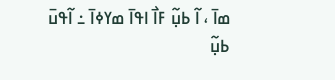ߘߊ߫ ، ߊ߬ ߕߎ߲߬ ߓߊ߯ ߊߟߊ߫ ߘߌߦߊ߫ ߸ ߊ߬ߟߎ߫ ߕߎ߲߬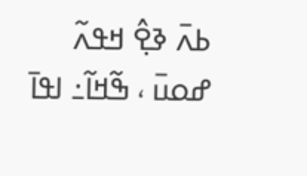ߕߍ߫ ߢߐ߲߮ ߞߟߍ߬ ߝߋߎ߫ ، ߒ߬ߞߊ߬߸ ߊߟߊ߫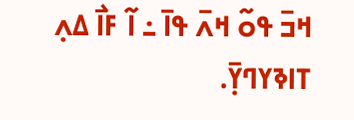ߞߏ߫ ߟߋ߬ ߞߍ߫ ߟߊ߫ ߸ ߊ߬ ߓߊ߯ ߡߍ߲ ߠߊߢߌߣߌ߲߫.